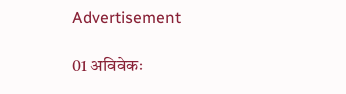Advertisement

01 अविवेकः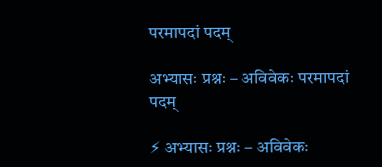परमापदां पदम्

अभ्यासः प्रश्नः – अविवेकः परमापदां पदम्

⚡ अभ्यासः प्रश्नः – अविवेकः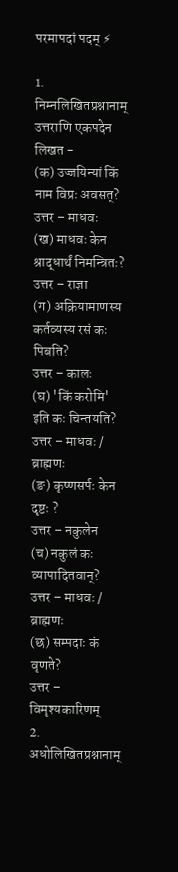परमापदां पदम् ⚡

1. निम्नलिखितप्रश्नानाम् उत्तराणि एकपदेन लिखत -
(क) उज्जयिन्यां किं नाम विप्रः अवसत्?
उत्तर – माधवः
(ख) माधवः केन श्राद्धार्थं निमन्त्रितः?
उत्तर – राज्ञा
(ग) अक्रियामाणस्य कर्तव्यस्य रसं कः पिबति?
उत्तर – कालः
(घ) 'किं करोमि' इति कः चिन्तयति?
उत्तर – माधवः / ब्राह्मणः
(ङ) कृष्णसर्पः केन दृष्टः ?
उत्तर – नकुलेन
(च) नकुलं कः व्यापादितवान्?
उत्तर – माधवः / ब्राह्मणः
(छ) सम्पदाः कं वृणते?
उत्तर – विमृश्यकारिणम्
2. अधोलिखितप्रश्नानाम्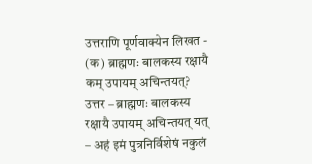उत्तराणि पूर्णवाक्येन लिखत -
(क) ब्राह्मणः बालकस्य रक्षायै कम् उपायम् अचिन्तयत्?
उत्तर – ब्राह्मणः बालकस्य रक्षायै उपायम् अचिन्तयत् यत् – अहं इमं पुत्रनिर्विशेषं नकुलं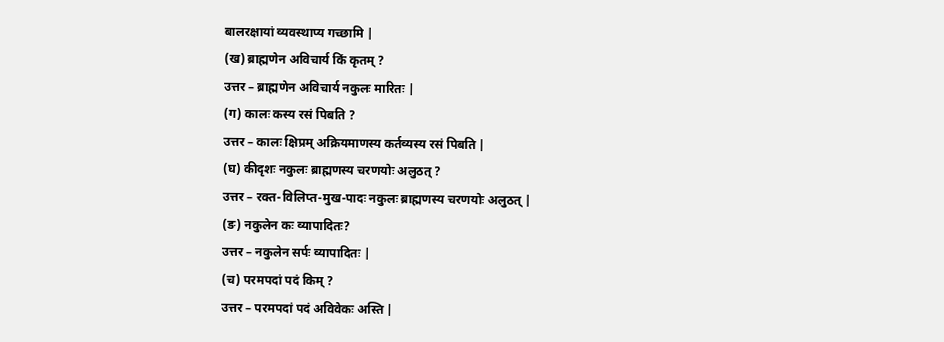बालरक्षायां व्यवस्थाप्य गच्छामि |
(ख) ब्राह्मणेन अविचार्य किं कृतम् ?
उत्तर – ब्राह्मणेन अविचार्य नकुलः मारितः |
(ग) कालः कस्य रसं पिबति ?
उत्तर – कालः क्षिप्रम् अक्रियमाणस्य कर्तव्यस्य रसं पिबति |
(घ) कीदृशः नकुलः ब्राह्मणस्य चरणयोः अलुठत् ?
उत्तर – रक्त-विलिप्त-मुख-पादः नकुलः ब्राह्मणस्य चरणयोः अलुठत् |
(ङ) नकुलेन कः व्यापादितः?
उत्तर – नकुलेन सर्पः व्यापादितः |
(च) परमपदां पदं किम् ?
उत्तर – परमपदां पदं अविवेकः अस्ति |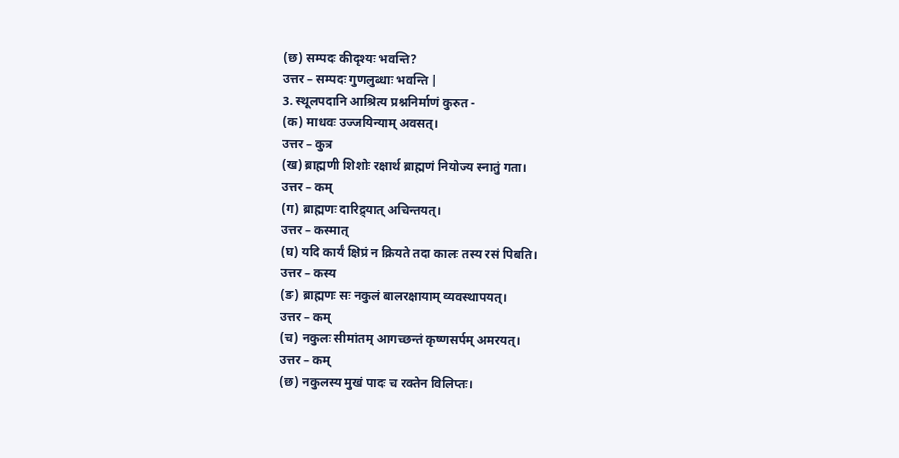(छ) सम्पदः कीदृश्यः भवन्ति?
उत्तर – सम्पदः गुणलुब्धाः भवन्ति |
3. स्थूलपदानि आश्रित्य प्रश्ननिर्माणं कुरुत -
(क) माधवः उज्जयिन्याम् अवसत्।
उत्तर – कुत्र
(ख) ब्राह्मणी शिशोः रक्षार्थ ब्राह्मणं नियोज्य स्नातुं गता।
उत्तर – कम्
(ग) ब्राह्मणः दारिद्र्यात् अचिन्तयत्।
उत्तर – कस्मात्
(घ) यदि कार्यं क्षिप्रं न क्रियते तदा कालः तस्य रसं पिबति।
उत्तर – कस्य
(ङ) ब्राह्मणः सः नकुलं बालरक्षायाम् व्यवस्थापयत्।
उत्तर – कम्
(च) नकुलः सीमांतम् आगच्छन्तं कृष्णसर्पम् अमरयत्।
उत्तर – कम्
(छ) नकुलस्य मुखं पादः च रक्तेन विलिप्तः।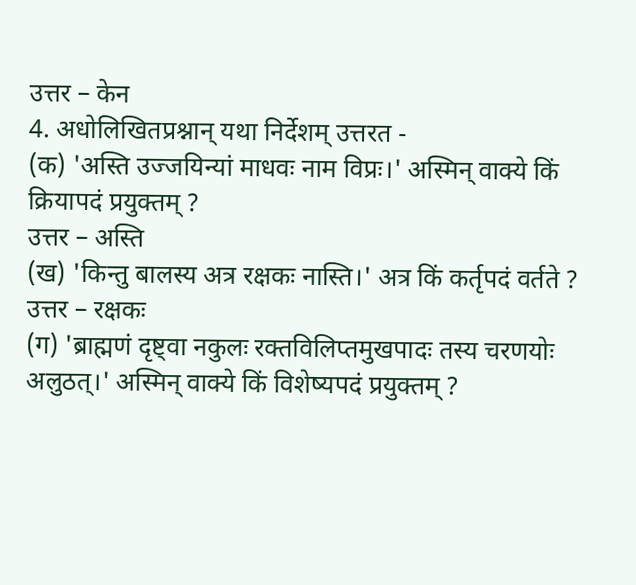उत्तर – केन
4. अधोलिखितप्रश्नान् यथा निर्देशम् उत्तरत -
(क) 'अस्ति उज्जयिन्यां माधवः नाम विप्रः।' अस्मिन् वाक्ये किं क्रियापदं प्रयुक्तम् ?
उत्तर – अस्ति
(ख) 'किन्तु बालस्य अत्र रक्षकः नास्ति।' अत्र किं कर्तृपदं वर्तते ?
उत्तर – रक्षकः
(ग) 'ब्राह्मणं दृष्ट्वा नकुलः रक्तविलिप्तमुखपादः तस्य चरणयोः अलुठत्।' अस्मिन् वाक्ये किं विशेष्यपदं प्रयुक्तम् ?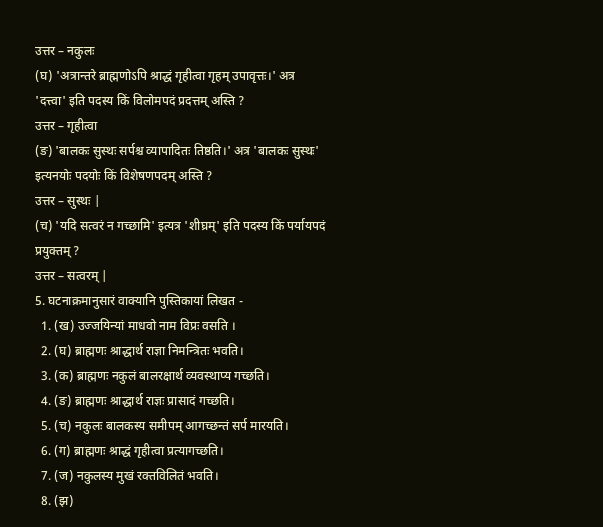उत्तर – नकुलः
(घ) 'अत्रान्तरे ब्राह्मणोऽपि श्राद्धं गृहीत्वा गृहम् उपावृत्तः।' अत्र 'दत्त्वा' इति पदस्य किं विलोमपदं प्रदत्तम् अस्ति ?
उत्तर – गृहीत्वा
(ङ) 'बालकः सुस्थः सर्पश्च व्यापादितः तिष्ठति।' अत्र 'बालकः सुस्थः' इत्यनयोः पदयोः किं विशेषणपदम् अस्ति ?
उत्तर – सुस्थः |
(च) 'यदि सत्वरं न गच्छामि' इत्यत्र 'शीघ्रम्' इति पदस्य किं पर्यायपदं प्रयुक्तम् ?
उत्तर – सत्वरम् |
5. घटनाक्रमानुसारं वाक्यानि पुस्तिकायां लिखत -
  1. (ख) उज्जयिन्यां माधवो नाम विप्रः वसति ।
  2. (घ) ब्राह्मणः श्राद्धार्थ राज्ञा निमन्त्रितः भवति।
  3. (क) ब्राह्मणः नकुलं बालरक्षार्थ व्यवस्थाप्य गच्छति।
  4. (ङ) ब्राह्मणः श्राद्धार्थ राज्ञः प्रासादं गच्छति।
  5. (च) नकुलः बालकस्य समीपम् आगच्छन्तं सर्प मारयति।
  6. (ग) ब्राह्मणः श्राद्धं गृहीत्वा प्रत्यागच्छति।
  7. (ज) नकुलस्य मुखं रक्तविलितं भवति।
  8. (झ)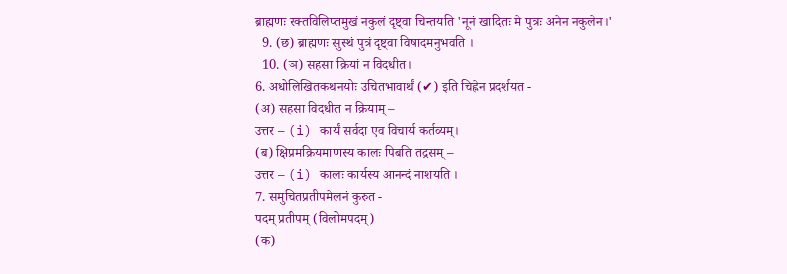ब्राह्मणः रक्तविलिप्तमुखं नकुलं दृष्ट्वा चिन्तयति 'नूनं खादितः मे पुत्रः अनेन नकुलेन।'
  9. (छ) ब्राह्मणः सुस्थं पुत्रं दृष्ट्वा विषादमनुभवति ।
  10. (ञ) सहसा क्रियां न विदधीत।
6. अधोलिखितकथनयोः उचितभावार्थं (✔) इति चिह्नेन प्रदर्शयत -
(अ) सहसा विदधीत न क्रियाम् –
उत्तर – (i) कार्यं सर्वदा एव विचार्य कर्तव्यम्।
(ब) क्षिप्रमक्रियमाणस्य कालः पिबति तद्रसम् –
उत्तर – (i) कालः कार्यस्य आनन्दं नाशयति ।
7. समुचितप्रतीपमेलनं कुरुत -
पदम् प्रतीपम् (विलोमपदम्)
(क)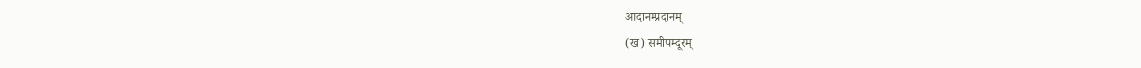आदानम्प्रदानम्
(ख) समीपम्दूरम्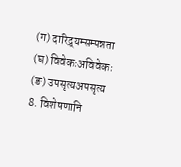(ग) दारिद्र्यम्सम्पन्नता
(घ) विवेकःअविवेकः
(ङ) उपसृत्यअपसृत्य
8. विशेषणानि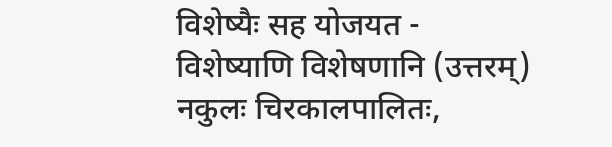विशेष्यैः सह योजयत -
विशेष्याणि विशेषणानि (उत्तरम्)
नकुलः चिरकालपालितः,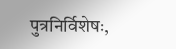पुत्रनिर्विशेषः,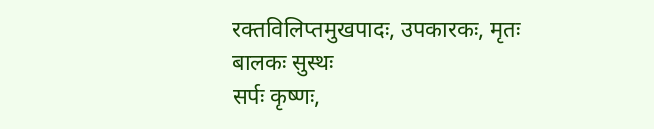रक्तविलिप्तमुखपादः, उपकारकः, मृतः
बालकः सुस्थः
सर्पः कृष्णः,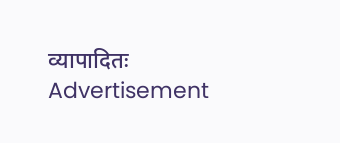व्यापादितः
Advertisement